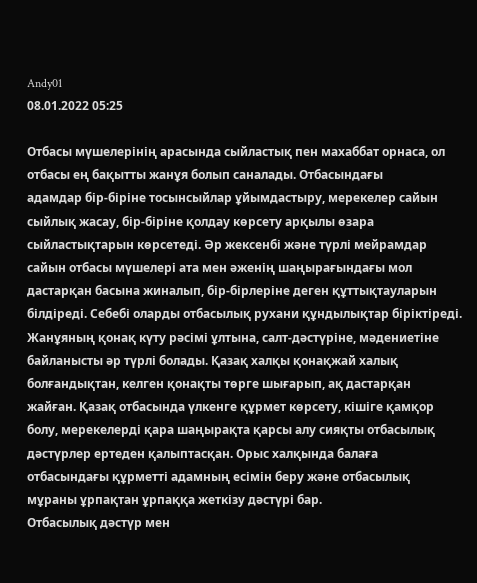Andy01
08.01.2022 05:25

Отбасы мүшелерінің арасында сыйластық пен махаббат орнаса, ол отбасы ең бақытты жанұя болып саналады. Отбасындағы
адамдар бір-біріне тосынсыйлар ұйымдастыру, мерекелер сайын
сыйлық жасау, бір-біріне қолдау көрсету арқылы өзара
сыйластықтарын көрсетеді. Әр жексенбі және түрлі мейрамдар
сайын отбасы мүшелері ата мен әженің шаңырағындағы мол
дастарқан басына жиналып, бір-бірлеріне деген құттықтауларын
білдіреді. Себебі оларды отбасылық рухани құндылықтар біріктіреді.
Жанұяның қонақ күту рәсімі ұлтына, салт-дәстүріне, мәдениетіне
байланысты әр түрлі болады. Қазақ халқы қонақжай халық
болғандықтан, келген қонақты төрге шығарып, ақ дастарқан
жайған. Қазақ отбасында үлкенге құрмет көрсету, кішіге қамқор
болу, мерекелерді қара шаңырақта қарсы алу сияқты отбасылық
дәстүрлер ертеден қалыптасқан. Орыс халқында балаға
отбасындағы құрметті адамның есімін беру және отбасылық
мұраны ұрпақтан ұрпаққа жеткізу дәстүрі бар.
Отбасылық дәстүр мен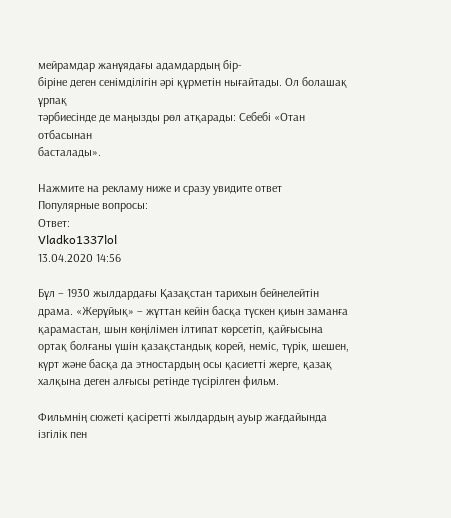мейрамдар жанұядағы адамдардың бір-
біріне деген сенімділігін әрі құрметін нығайтады. Ол болашақ ұрпақ
тәрбиесінде де маңызды рөл атқарады: Себебі «Отан отбасынан
басталады».

Нажмите на рекламу ниже и сразу увидите ответ
Популярные вопросы:
Ответ:
Vladko1337lol
13.04.2020 14:56

Бұл – 1930 жылдардағы Қазақстан тарихын бейнелейтін драма. «Жерұйық» – жұттан кейін басқа түскен қиын заманға қарамастан, шын көңілімен ілтипат көрсетіп, қайғысына ортақ болғаны үшін қазақстандық корей, неміс, түрік, шешен, күрт және басқа да этностардың осы қасиетті жерге, қазақ халқына деген алғысы ретінде түсірілген фильм.

Фильмнің сюжеті қасіретті жылдардың ауыр жағдайында ізгілік пен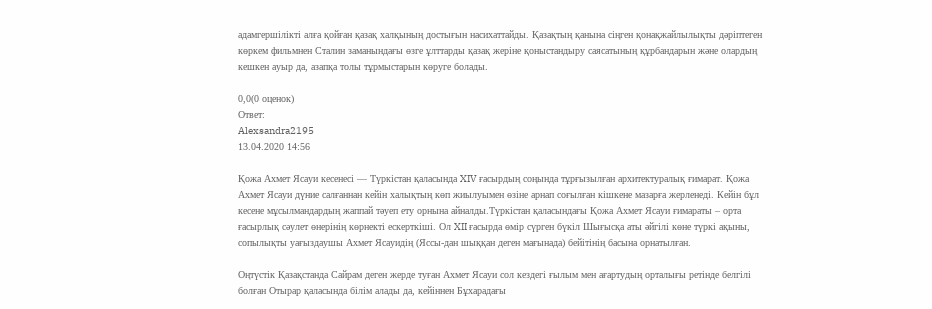адамгершілікті алға қойған қазақ халқының достығын насихаттайды. Қазақтың қанына сіңген қонақжайлылықты дәріптеген көркем фильмнен Сталин заманындағы өзге ұлттарды қазақ жеріне қоныстандыру саясатының құрбандарын және олардың кешкен ауыр да, азапқа толы тұрмыстарын көруге болады.

0,0(0 оценок)
Ответ:
Alexsandra2195
13.04.2020 14:56

Қожа Ахмет Ясауи кесенесі — Түркістан қаласында XIV ғасырдың соңында тұрғызылған архитектуралық ғимарат. Қожа Ахмет Ясауи дүние салғаннан кейін халықтың көп жиылуымен өзіне арнап соғылған кішкене мазарға жерленеді. Кейін бұл кесене мұсылмандардың жаппай тәуеп ету орнына айналды.Түркістан қаласындағы Қожа Ахмет Ясауи ғимараты – орта ғасырлық сәулет өнерінің көрнекті ескерткіші. Ол XII ғасырда өмір сүрген бүкіл Шығысқа аты әйгілі көне түркі ақыны, сопылықты уағыздаушы Ахмет Ясауидің (Яссы-дан шыққан деген мағынада) бейітінің басына орнатылған.

Оңтүстік Қазақстанда Сайрам деген жерде туған Ахмет Ясауи сол кездегі ғылым мен ағартудың орталығы ретінде белгілі болған Отырар қаласында білім алады да, кейіннен Бұхарадағы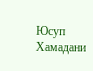Юсуп Хамадани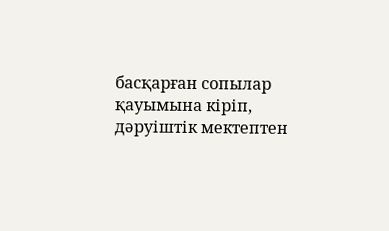басқарған сопылар қауымына кіріп, дәруіштік мектептен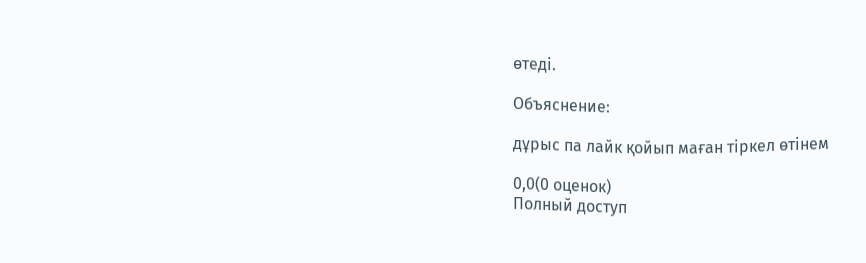өтеді.

Объяснение:

дұрыс па лайк қойып маған тіркел өтінем

0,0(0 оценок)
Полный доступ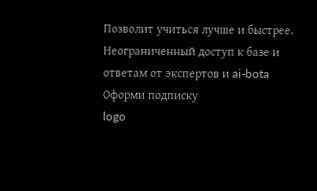Позволит учиться лучше и быстрее. Неограниченный доступ к базе и ответам от экспертов и ai-bota Оформи подписку
logo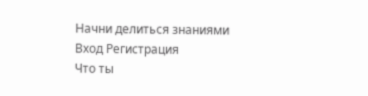Начни делиться знаниями
Вход Регистрация
Что ты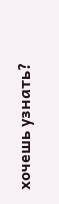хочешь узнать?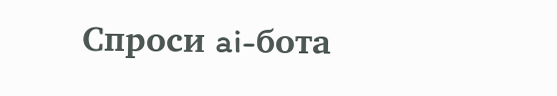Спроси ai-бота